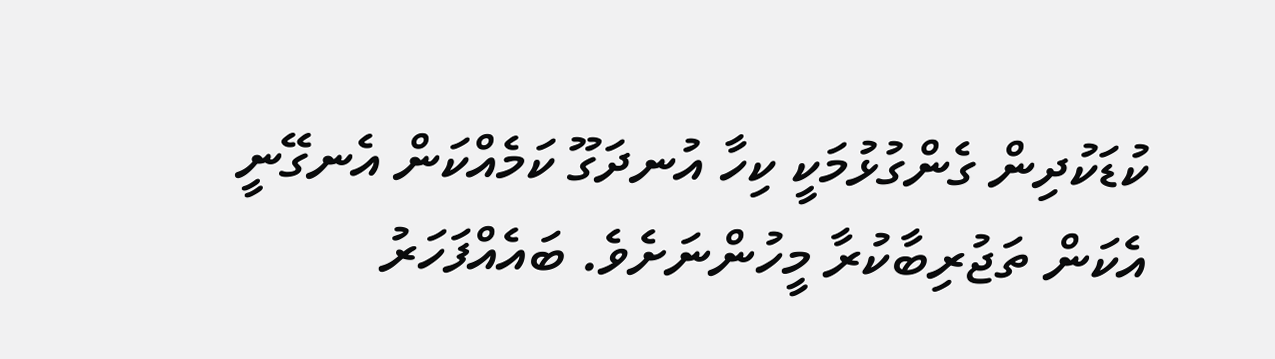ކުޑަކުދިން ގެންގުޅުމަކީ ކިހާ އުނދަގޫ ކަމެއްކަން އެނގޭނީ އެކަން ތަޖުރިބާކުރާ މީހުންނަށެވެ. ބައެއްފަހަރު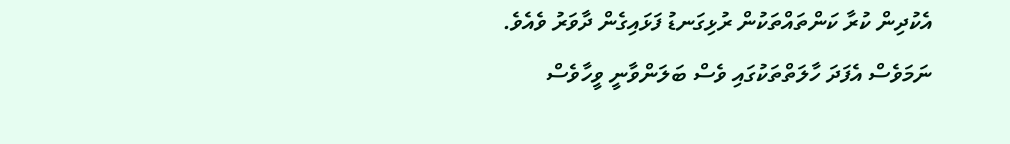އެކުދިން ކުރާ ކަންތައްތަކުން ރުޅިގަނޑު ފަޅައިގެން ދާވަރު ވެއެވެ. ނަމަވެސް އެފަދަ ހާލަތްތަކުގައި ވެސް ބަލަންވާނީ ވީހާވެސް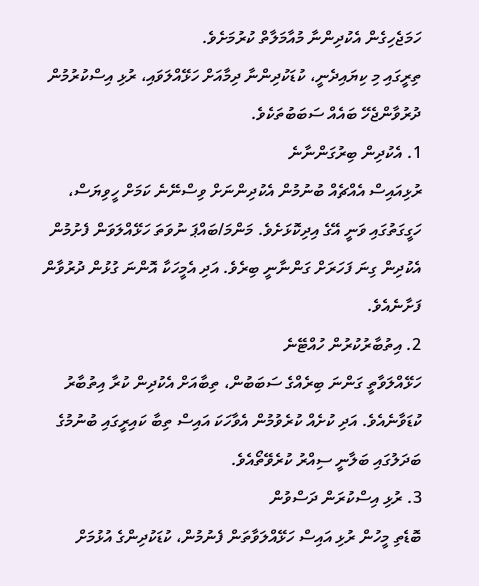ހަމަޖެހިގެން އެކުދިންނާ މުއާމަލާތް ކުރުމަށެވެ.
ތިރީގައި މި ކިޔައިދެނީ، ކުޑަކުދިންނާ ދިމާއަށް ހަޅޭއްލަވައި، ރުޅި އިސްކުރުމުން ދުރުވާންޖެހޭ ބައެއް ސަބަބުތަކެވެ.
1. އެކުދިން ބިރުގަންނާނެ
ރުޅިއައިސް އެއްޗެއް ބުނުމުން އެކުދިންނަށް ވިސްނޭނެ ކަމަށް ހީވިޔަސް، ހަގީގަތުގައި ވަނީ އޭގެ އިދިކޮޅަށެވެ. މަންމަ/ބައްޕަ ނުވަތަ ހަޅޭއްލަވަން ފެށުމުން އެކުދިން ގިނަ ފަހަރަށް ގަންނާނީ ބިރެވެ. އަދި އެމީހަކާ އޮންނަ ގުޅުން ދުރުވާން ފަށާނެއެވެ.
2. އިތުބާރުކުރުން ހުއްޓޭނެ
ހަޅޭއްލަވާތީ ގަންނަ ބިރެއްގެ ސަބަބުން، ތިބާއަށް އެކުދިން ކުރާ އިތުބާރު ކުޑަވާނެއެވެ. އަދި ކުށެއް ކުރެވުމުން އެވާހަކަ އައިސް ތިބާ ކައިރީގައި ބުނުމުގެ ބަދަލުގައި ބަލާނީ ސިއްރު ކުރެވޭތޯއެވެ.
3. ރުޅި އިސްކުރަން ދަސްވުން
ބޮޑެތި މީހުން ރުޅި އައިސް ހަޅޭއްލަވާތަން ފެނުމުން، ކުޑަކުދިންގެ އުޅުމަށް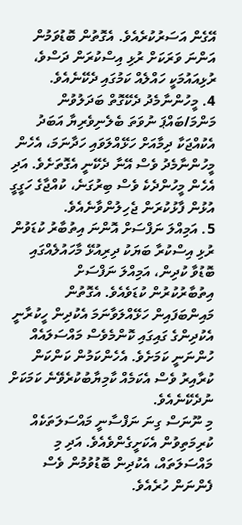އޭގެން އަސަރުކުރެއެވެ. އެގޮތުން ބޮޑުވަމުން އަންނަ ވަރަކަށް ރުޅި އިސްކުރަން ދަސްވެ، ރުޅިއައުމަކީ ހައްލެއް ކަމުގައި ދެކޭނެއެވެ.
4. މީހުންނާމެދު ދެކޭގޮތް ބަދަލުވުން
މަންމަ/ބައްޕަ ނުވަތަ ބެލެނިވެރިޔާ އަބަދު އެކުއްޖަކާ ދިމާއަށް ހަޅޭއްލަވައި ހަދާނަމަ، އެހެން މީހުންނާމެދު ވެސް އޭނާ ދެކޭނީ އެގޮތަށެވެ. އަދި އެހެން މީހުންދެކެ ވެސް ބިރުގަނެ، ކުއްޖާގެ ހަގީގީ އުޅުން ފާޅުކުރަން ޖެހިލުންވާނެއެވެ.
5. އަމިއްލަ ނަފްސަށް އޮންނަ އިތުބާރު ކުޑަވުން
ރުޅި އިސްކުރާ ބަޔަކު ދިރިއުޅޭ މާހައުލެއްގައި ބޮޑުވާ ކުދިން، އަމިއްލަ ނަފްސަށް އިތުބާރުކުރުން ކުޑަވެއެވެ. އެގޮތުން މައިންބަފައިން ހަޅޭއްލަވާނަމަ އެކުދިން ހީކުރާނީ އެކުދިންގެ ގައިގައި ކޮންމެވެސް މައްސަލައެއް ހުންނަނީ ކަމަށެވެ. އެހެންކަމުން ކަންކަން ކުރާއިރު ވެސް އެކަމެއް ކާމިޔާބުކުރެވޭނެ ކަމަކަށް ނުދެކޭނެއެވެ.
މި ނޫނަސް ގިނަ ނަފްސާނީ މައްސަލަތަކެއް ކުރިމަތިވުން އެކަށީގެންވެއެވެ. އަދި މި މައްސަލަތައް، އެކުދިން ބޮޑުވުމުން ވެސް ފެންނަން ހުރެއެވެ.